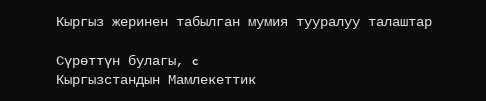Кыргыз жеринен табылган мумия тууралуу талаштар

Сүрөттүн булагы, c
Кыргызстандын Мамлекеттик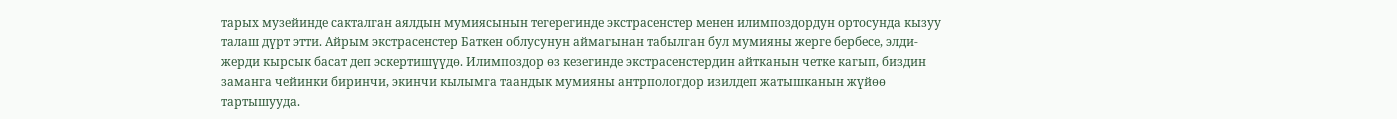тарых музейинде сакталган аялдын мумиясынын тегерегинде экстрасенстер менен илимпоздордун ортосунда кызуу талаш дүрт этти. Айрым экстрасенстер Баткен облусунун аймагынан табылган бул мумияны жерге бербесе, элди-жерди кырсык басат деп эскертишүүдө. Илимпоздор өз кезегинде экстрасенстердин айтканын четке кагып, биздин заманга чейинки биринчи, экинчи кылымга таандык мумияны антрпологдор изилдеп жатышканын жүйөө тартышууда.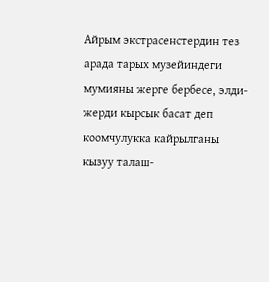Айрым экстрасенстердин тез арада тарых музейиндеги мумияны жерге бербесе, элди-жерди кырсык басат деп коомчулукка кайрылганы кызуу талаш-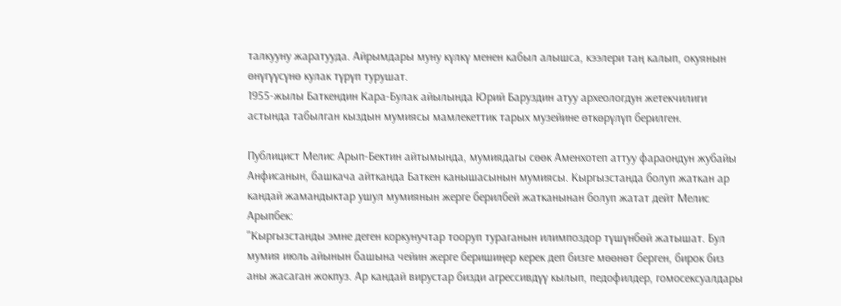талкууну жаратууда. Айрымдары муну күлкү менен кабыл алышса, кээлери таң калып, окуянын өнүгүүсүнө кулак түрүп турушат.
1955-жылы Баткендин Кара-Булак айылында Юрий Баруздин атуу археологдун жетекчилиги астында табылган кыздын мумиясы мамлекеттик тарых музейине өткөрүлүп берилген.

Публицист Мелис Арып-Бектин айтымында, мумиядагы сөөк Аменхотеп аттуу фараондун жубайы Анфисанын, башкача айтканда Баткен канышасынын мумиясы. Кыргызстанда болуп жаткан ар кандай жамандыктар ушул мумиянын жерге берилбей жатканынан болуп жатат дейт Мелис Арыпбек:
"Кыргызстанды эмне деген коркунучтар тооруп тураганын илимпоздор түшүнбөй жатышат. Бул мумия июль айынын башына чейин жерге беришиңер керек деп бизге мөөнөт берген, бирок биз аны жасаган жокпуз. Ар кандай вирустар бизди агрессивдүү кылып, педофилдер, гомосексуалдары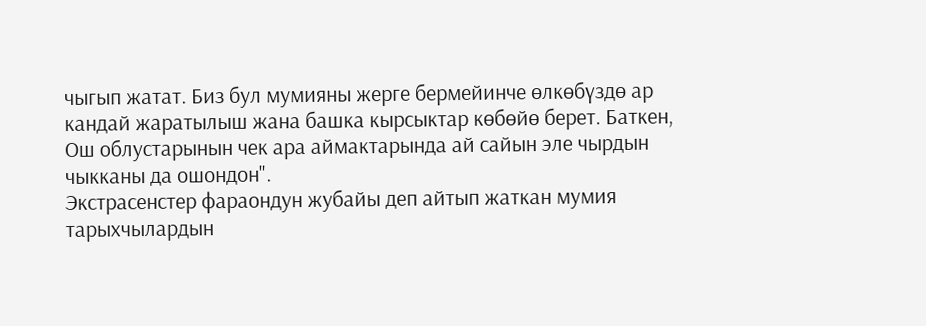чыгып жатат. Биз бул мумияны жерге бермейинче өлкөбүздө ар кандай жаратылыш жана башка кырсыктар көбөйө берет. Баткен, Ош облустарынын чек ара аймактарында ай сайын эле чырдын чыкканы да ошондон".
Экстрасенстер фараондун жубайы деп айтып жаткан мумия тарыхчылардын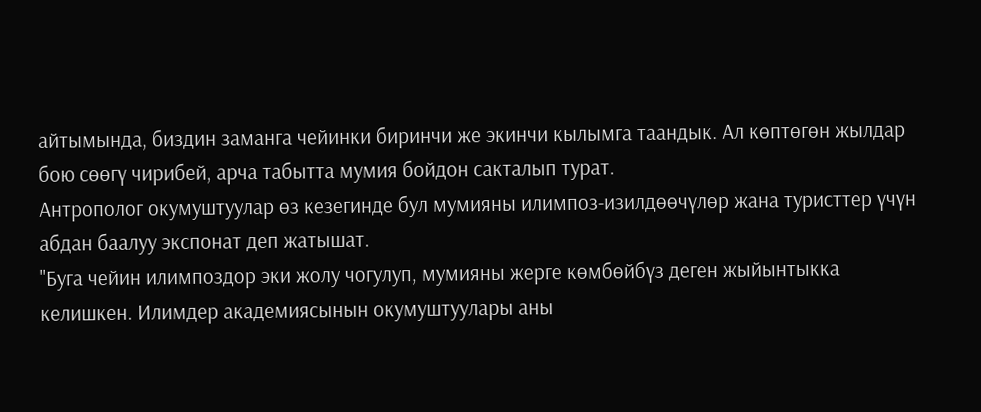айтымында, биздин заманга чейинки биринчи же экинчи кылымга таандык. Ал көптөгөн жылдар бою сөөгү чирибей, арча табытта мумия бойдон сакталып турат.
Антрополог окумуштуулар өз кезегинде бул мумияны илимпоз-изилдөөчүлөр жана туристтер үчүн абдан баалуу экспонат деп жатышат.
"Буга чейин илимпоздор эки жолу чогулуп, мумияны жерге көмбөйбүз деген жыйынтыкка келишкен. Илимдер академиясынын окумуштуулары аны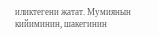иликтегени жатат. Мумиянын кийиминин, шакегинин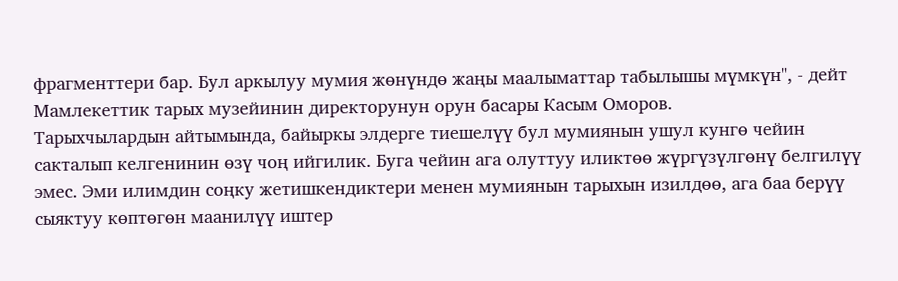фрагменттери бар. Бул аркылуу мумия жөнүндө жаңы маалыматтар табылышы мүмкүн", - дейт Мамлекеттик тарых музейинин директорунун орун басары Касым Оморов.
Тарыхчылардын айтымында, байыркы элдерге тиешелүү бул мумиянын ушул кунгө чейин сакталып келгенинин өзү чоң ийгилик. Буга чейин ага олуттуу иликтөө жүргүзүлгөнү белгилүү эмес. Эми илимдин соңку жетишкендиктери менен мумиянын тарыхын изилдөө, ага баа берүү сыяктуу көптөгөн маанилүү иштер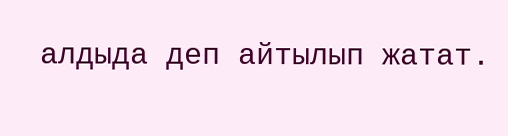алдыда деп айтылып жатат.